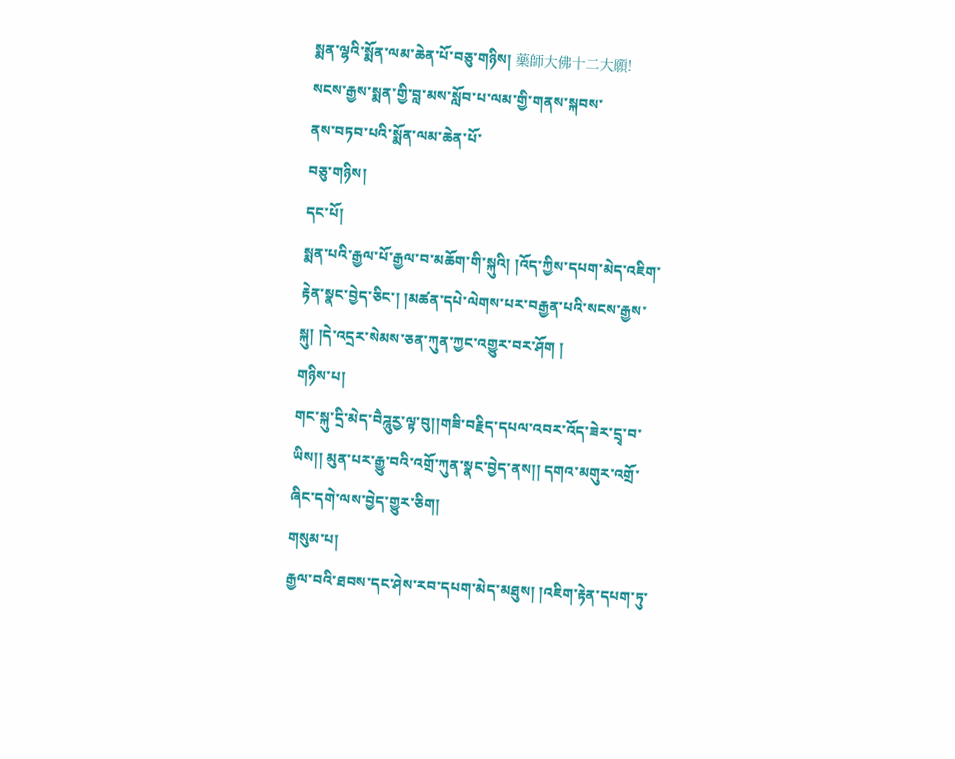སྨན་ལྷའི་སྨོན་ལམ་ཆེན་པོ་བཅུ་གཉིས། 藥師大佛十二大願!
སངས་རྒྱས་སྨན་གྱི་བླ་མས་སློབ་པ་ལམ་གྱི་གནས་སྐབས་
ནས་བཏབ་པའི་སྨོན་ལམ་ཆེན་པོ་
བཅུ་གཉིས།
དང་པོ།
སྨན་པའི་རྒྱལ་པོ་རྒྱལ་བ་མཆོག་གི་སྐུའི། །འོད་ཀྱིས་དཔག་མེད་འཇིག་རྟེན་སྣང་བྱེད་ཅིང་། །མཚན་དཔེ་ལེགས་པར་བརྒྱན་པའི་སངས་རྒྱས་སྐུ། །དེ་འདྲར་སེམས་ཅན་ཀུན་ཀྱང་འགྱུར་བར་ཤོག །
གཉིས་པ།
གང་སྐུ་དྲི་མེད་བཻཌཱུརྱ་ལྟ་བུ།།གཟི་བརྗིད་དཔལ་འབར་འོད་ཟེར་དྲྭ་བ་ཡིས།། མུན་པར་རྒྱུ་བའི་འགྲོ་ཀུན་སྣང་བྱེད་ནས།། དགའ་མགུར་འགྲོ་ཞིང་དགེ་ལས་བྱེད་གྱུར་ཅིག།
གསུམ་པ།
རྒྱལ་བའི་ཐབས་དང་ཤེས་རབ་དཔག་མེད་མཐུས། །འཇིག་རྟེན་དཔག་ཏུ་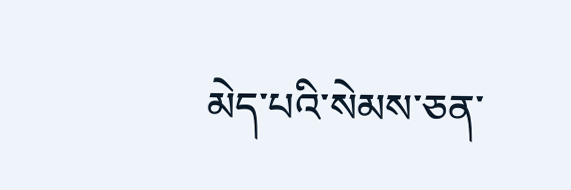མེད་པའི་སེམས་ཅན་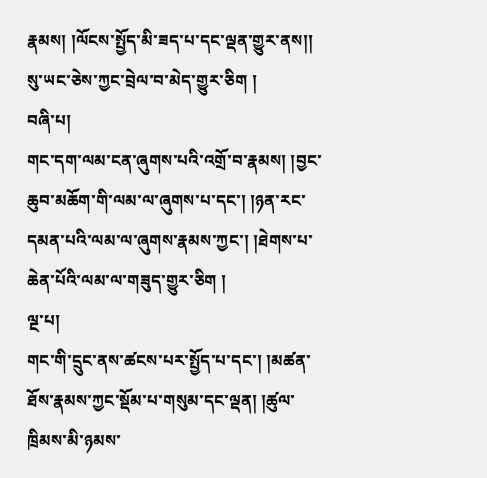རྣམས། །ལོངས་སྤྱོད་མི་ཟད་པ་དང་ལྡན་གྱུར་ནས།། སུ་ཡང་ཅེས་ཀྱང་བྲེལ་བ་མེད་གྱུར་ཅིག །
བཞི་པ།
གང་དག་ལམ་ངན་ཞུགས་པའི་འགྲོ་བ་རྣམས། །བྱང་ཆུབ་མཆོག་གི་ལམ་ལ་ཞུགས་པ་དང་། །ཉན་རང་དམན་པའི་ལམ་ལ་ཞུགས་རྣམས་ཀྱང་། །ཐེགས་པ་ཆེན་པོའི་ལམ་ལ་གཟུད་གྱུར་ཅིག །
ལྔ་པ།
གང་གི་དྲུང་ནས་ཚངས་པར་སྤྱོད་པ་དང་། །མཚན་ཐོས་རྣམས་ཀྱང་སྡོམ་པ་གསུམ་དང་ལྡན། །ཚུལ་ཁྲིམས་མི་ཉམས་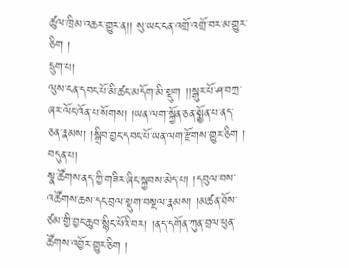ཚུལ་ཁྲིམ་འཆར་གྱུར་ན།། སུ་ཡང་ངན་འགྲོ་འགྲོ་བར་མ་གྱུར་ཅིག །
དྲུག་པ།
ལུས་ངན་དབང་པོ་མི་ཚང་མདོག་མི་སྡུག །།སྒུར་པོ་ཤ་བཀྲ་ཞར་ལོང་འོན་པ་སོགས། །ཡན་ལག་སྐྱོན་ཅན་སྨྱོན་པ་ནད་ཅན་རྣམས། །སྒྲིབ་བྱང་དབང་པོ་ཡན་ལག་རྫོགས་གྱུར་ཅིག །
བདུན་པ།
སྣ་ཚོགས་ནད་ཀྱི་གཟིར་ཞིང་སྐྱབས་མེད་པ། །དབུལ་བས་འཚོགས་ཆས་དང་བྲལ་སྡུག་བསྔལ་རྣམས། །མཚན་ཐོས་ཙམ་གྱི་བྱང་ཆུབ་སྙིང་པོའི་བར། །ནད་དགོན་ཀུན་བྲལ་ཕུན་ཚོགས་འབྱོར་གྱུར་ཅིག །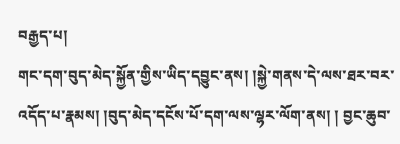བརྒྱད་པ།
གང་དག་བུད་མེད་སྐྱོན་གྱིས་ཡིད་དབྱུང་ནས། །སྐྱེ་གནས་དེ་ལས་ཐར་བར་འདོད་པ་རྣམས། །བུད་མེད་དངོས་པོ་དག་ལས་ལྷར་ལོག་ནས། ། བྱང་ཆུབ་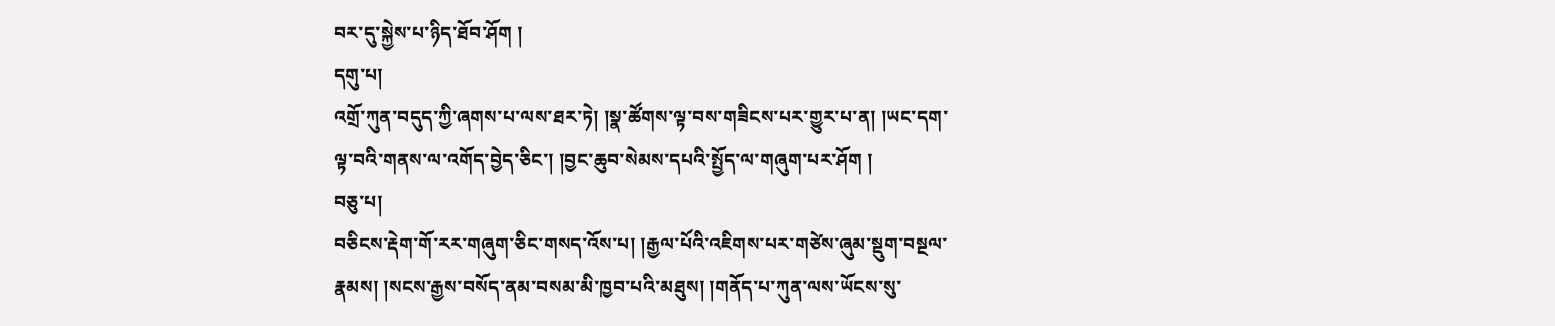བར་དུ་སྐྱེས་པ་ཉིད་ཐོབ་ཤོག །
དགུ་པ།
འགྲོ་ཀུན་བདུད་ཀྱི་ཞགས་པ་ལས་ཐར་ཏེ། །སྣ་ཚོགས་ལྟ་བས་གཟིངས་པར་གྱུར་པ་ན། །ཡང་དག་ལྟ་བའི་གནས་ལ་འགོད་བྱེད་ཅིང་། །བྱང་ཆུབ་སེམས་དཔའི་སྤྱོད་ལ་གཞུག་པར་ཤོག །
བཅུ་པ།
བཅིངས་རྡེག་གོ་རར་གཞུག་ཅིང་གསད་འོས་པ། །རྒྱལ་པོའི་འཇིགས་པར་གཙེས་ཞུམ་སྡུག་བསྔལ་རྣམས། །སངས་རྒྱས་བསོད་ནམ་བསམ་མི་ཁྱབ་པའི་མཐུས། །གནོད་པ་ཀུན་ལས་ཡོངས་སུ་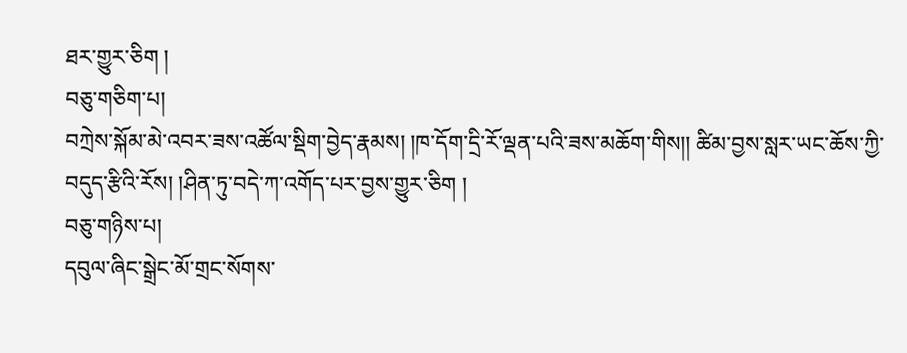ཐར་གྱུར་ཅིག །
བཅུ་གཅིག་པ།
བཀྲེས་སྐོམ་མེ་འབར་ཟས་འཚོལ་སྡིག་བྱེད་རྣམས། །ཁ་དོག་དྲི་རོ་ལྡན་པའི་ཟས་མཆོག་གིས།། ཚིམ་བྱས་སླར་ཡང་ཆོས་ཀྱི་བདུད་རྩིའི་རོས། །ཤིན་ཏུ་བདེ་ཀ་འགོད་པར་བྱས་གྱུར་ཅིག །
བཅུ་གཉིས་པ།
དབུལ་ཞིང་སྒྲེང་མོ་གྲང་སོགས་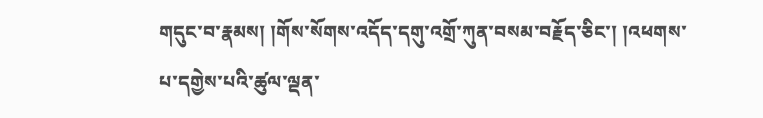གདུང་བ་རྣམས། །གོས་སོགས་འདོད་དགུ་འགྲོ་ཀུན་བསམ་བརྗོད་ཅིང་། །འཕགས་པ་དགྱེས་པའི་ཚུལ་ལྡན་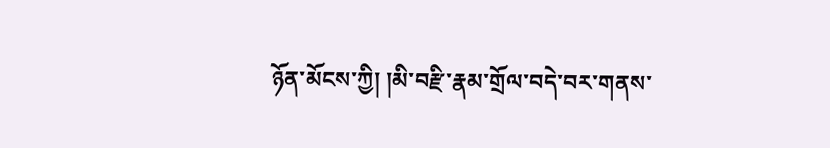ཉོན་མོངས་ཀྱི། །མི་བརྫི་རྣམ་གྲོལ་བདེ་བར་གནས་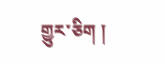གྱུར་ཅིག །